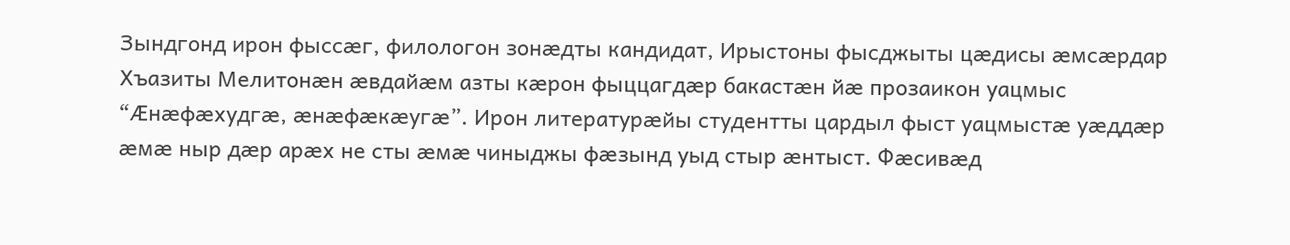Зындгонд ирон фыссæг, филологон зонæдты кандидат, Ирыстоны фысджыты цæдисы æмсæрдар Хъазиты Мелитонæн æвдайæм азты кæрон фыццагдæр бакастæн йæ прозаикон уацмыс “Æнæфæхудгæ, æнæфæкæугæ”. Ирон литературæйы студентты цардыл фыст уацмыстæ уæддæр æмæ ныр дæр арæх не сты æмæ чиныджы фæзынд уыд стыр æнтыст. Фæсивæд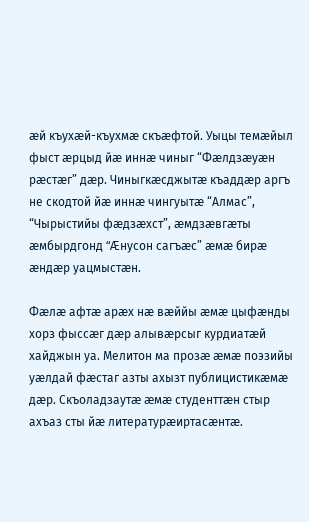æй къухæй-къухмæ скъæфтой. Уыцы темæйыл фыст æрцыд йæ иннæ чиныг “Фæлдзæуæн рæстæг” дæр. Чиныгкæсджытæ къаддæр аргъ не скодтой йæ иннæ чингуытæ “Алмас”, “Чырыстийы фæдзæхст”, æмдзæвгæты æмбырдгонд “Æнусон сагъæс” æмæ бирæ æндæр уацмыстæн.

Фæлæ афтæ арæх нæ вæййы æмæ цыфæнды хорз фыссæг дæр алывæрсыг курдиатæй хайджын уа. Мелитон ма прозæ æмæ поэзийы уæлдай фæстаг азты ахызт публицистикæмæ дæр. Скъоладзаутæ æмæ студенттæн стыр ахъаз сты йæ литературæиртасæнтæ.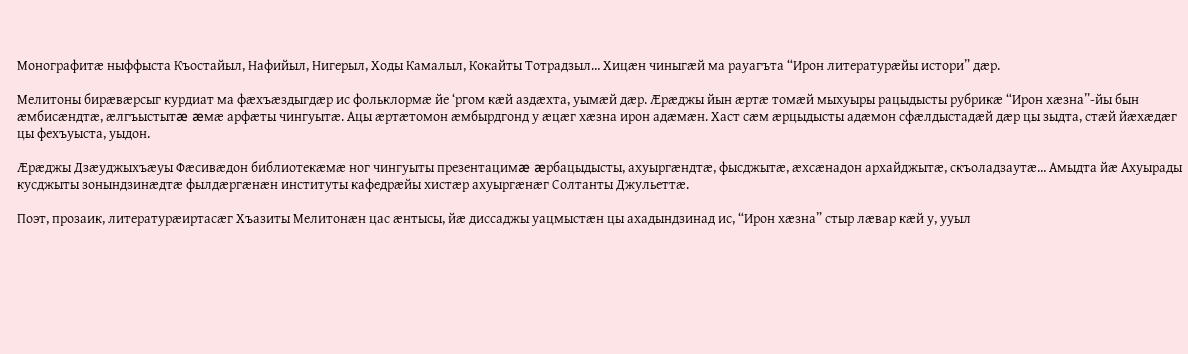Монографитæ ныффыста Къостайыл, Нафийыл, Нигерыл, Ходы Камалыл, Кокайты Тотрадзыл… Хицæн чиныгæй ма рауагъта “Ирон литературæйы истори” дæр.

Мелитоны бирæвæрсыг курдиат ма фæхъæздыгдæр ис фольклормæ йе ‘ргом кæй аздæхта, уымæй дæр. Æрæджы йын æртæ томæй мыхуыры рацыдысты рубрикæ “Ирон хæзна”-йы бын æмбисæндтæ, æлгъыстытæ æмæ арфæты чингуытæ. Ацы æртæтомон æмбырдгонд у æцæг хæзна ирон адæмæн. Хаст сæм æрцыдысты адæмон сфæлдыстадæй дæр цы зыдта, стæй йæхæдæг цы фехъуыста, уыдон.

Æрæджы Дзæуджыхъæуы Фæсивæдон библиотекæмæ ног чингуыты презентацимæ æрбацыдысты, ахуыргæндтæ, фысджытæ, æхсæнадон архайджытæ, скъоладзаутæ… Амыдта йæ Ахуырады кусджыты зонындзинæдтæ фылдæргæнæн институты кафедрæйы хистæр ахуыргæнæг Солтанты Джульеттæ.

Поэт, прозаик, литературæиртасæг Хъазиты Мелитонæн цас æнтысы, йæ диссаджы уацмыстæн цы ахадындзинад ис, “Ирон хæзна” стыр лæвар кæй у, ууыл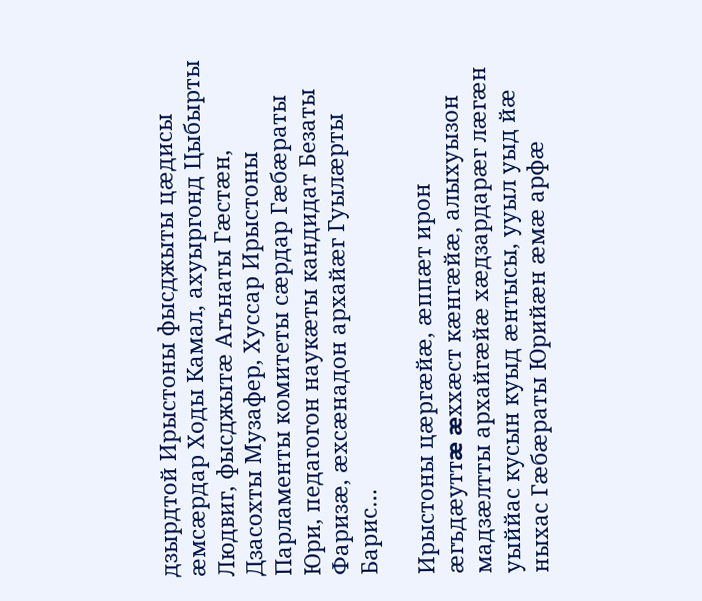дзырдтой Ирыстоны фысджыты цæдисы æмсæрдар Ходы Камал, ахуыргонд Цыбырты Людвиг, фысджытæ Агънаты Гæстæн, Дзасохты Музафер, Хуссар Ирыстоны Парламенты комитеты сæрдар Гæбæраты Юри, педагогон наукæты кандидат Безаты Фаризæ, æхсæнадон архайæг Гуылæрты Барис…

Ирыстоны цæргæйæ, æппæт ирон æгъдæуттæ æххæст кæнгæйæ, алыхуызон мадзæлтты архайгæйæ хæдзардарæг лæгæн уыййас кусын куыд æнтысы, ууыл уыд йæ ныхас Гæбæраты Юрийæн æмæ арфæ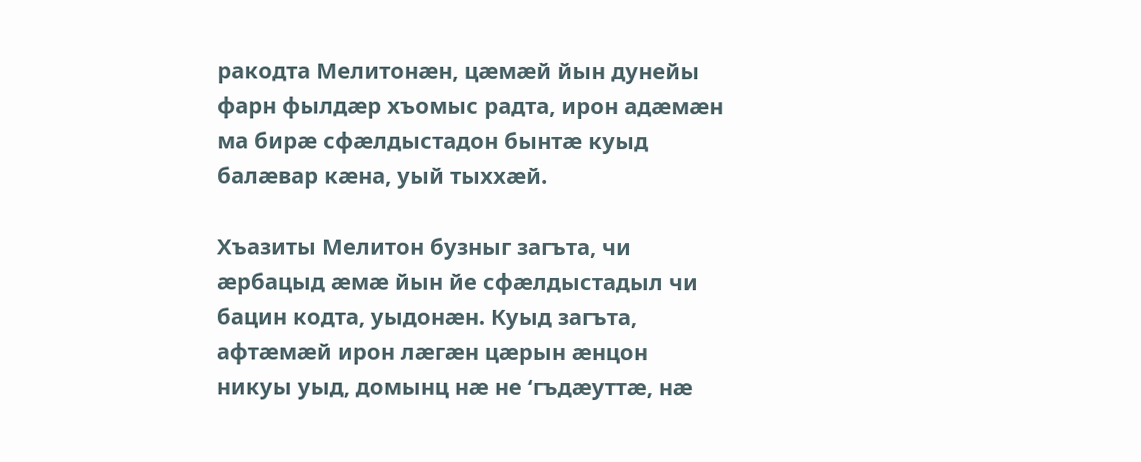ракодта Мелитонæн, цæмæй йын дунейы фарн фылдæр хъомыс радта, ирон адæмæн ма бирæ сфæлдыстадон бынтæ куыд балæвар кæна, уый тыххæй.

Хъазиты Мелитон бузныг загъта, чи æрбацыд æмæ йын йе сфæлдыстадыл чи бацин кодта, уыдонæн. Куыд загъта, афтæмæй ирон лæгæн цæрын æнцон никуы уыд, домынц нæ не ‘гъдæуттæ, нæ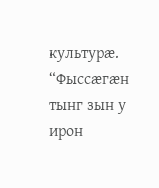культурæ. “Фыссæгæн тынг зын у ирон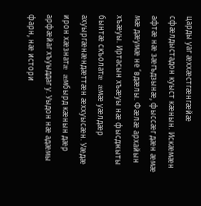царды уаг æххæстгæнгæйæ сфæлдыстадон куыст кæнын. Искæмæн афтæ нæ зæгъдзынæ, фыссæг дæн æмæ мæ дæумæ не ‘вдæлы. Фæлæ архайын хъæуы. Иртасын хъæуы нæ фысджыты бынтæ скъолатæ æмæ уæлдæр ахуыргæнæндæттæн æххуысæн. Уæдæ ирон хæзнатæ æмбырд кæнын дæр арфæйаг хъуыддаг у. Уыдон нæ адæмы фарн, нæ истори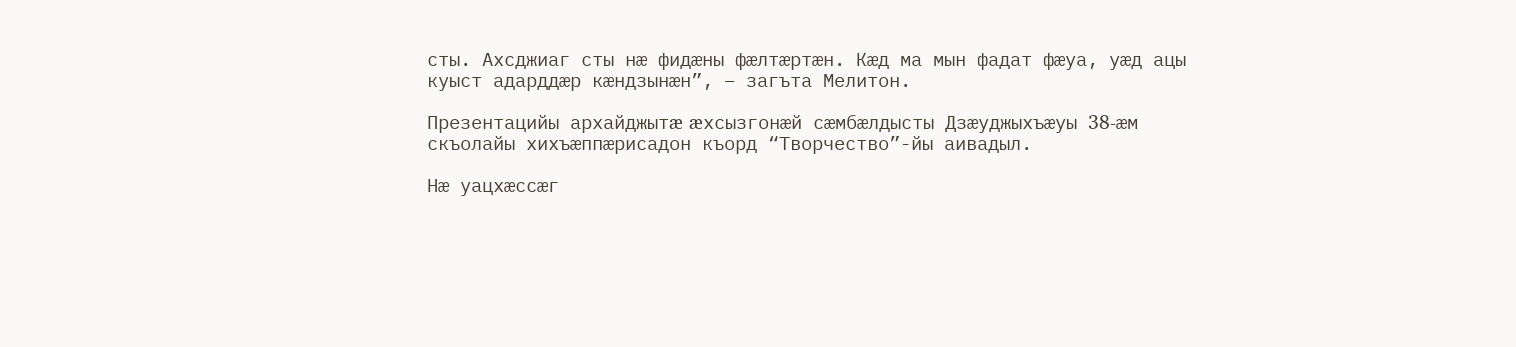сты. Ахсджиаг сты нæ фидæны фæлтæртæн. Кæд ма мын фадат фæуа, уæд ацы куыст адарддæр кæндзынæн”, – загъта Мелитон.

Презентацийы архайджытæ æхсызгонæй сæмбæлдысты Дзæуджыхъæуы 38-æм скъолайы хихъæппæрисадон къорд “Творчество”-йы аивадыл.

Нæ уацхæссæг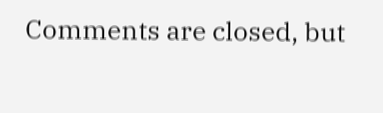Comments are closed, but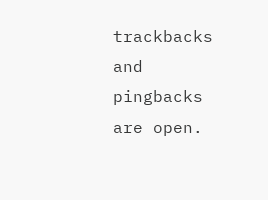trackbacks and pingbacks are open.